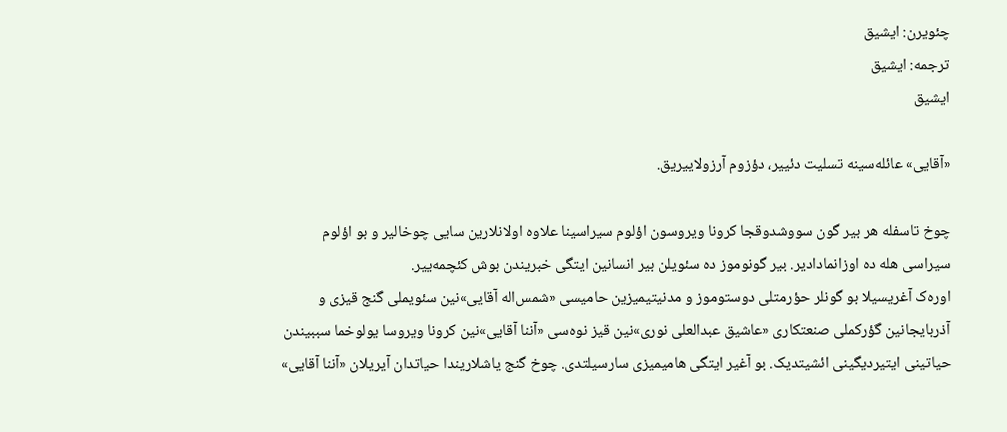چئویرن: ایشیق
ترجمه: ایشیق
ایشیق

«آقایی» عائله‌سینه تسلیت دئییر، دؤزوم آرزولاییریق.

چوخ تاسفله هر بیر گون سووشدوقجا کرونا ویروسون اؤلوم سیراسینا علاوه اولانلارین سایی چوخالیر و بو اؤلوم سیراسی هله ده اوزانمادادیر. بیر گونوموز ده سئویلن بیر انسانین ایتگی خبریندن بوش کئچمه‌ییر.
اوره‌‌ک آغریسیلا بو گونلر حؤرمتلی دوستوموز و مدنیتیمیزین حامیسی «شمس‌اله آقایی»نین سئویملی گنج قیزی و آذربایجانین گؤرکملی صنعتکاری «عاشیق عبدالعلی نوری»نین قیز نوه‌سی «آننا آقایی»نین کرونا ویروسا یولوخما سببیندن حیاتینی ایتیردیگینی ائشیتدیک. بو آغیر ایتگی هامیمیزی سارسیلتدی. چوخ گنج یاشلاریندا حیاتدان آیریلان «آننا آقایی»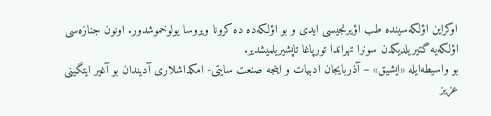اوکراین اؤلکه‌سینده طب اؤیرنجیسی ایدی و بو اؤلکه‌ده ده کرونا ویروسا یولوخموشدور. اونون جنازه‌سی اؤلکه‌یه گتیریلدیکدن سونرا تهراندا تورپاغا تاپشیریلمیشدیر.
بو واسیطه‌ایله «ایشیق» – آذربایجان ادبیات و اینجه صنعت سایتی- امکداشلاری آدیندان بو آغیر ایتگینی عزیز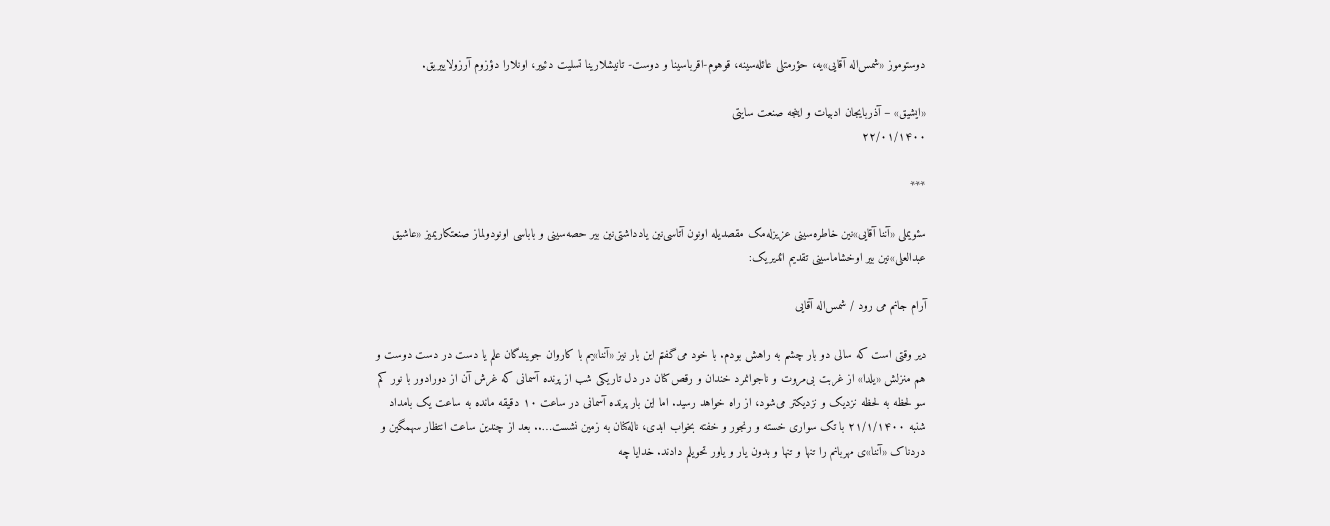دوستوموز «شمس‌اله آقایی»یه، حؤرمتلی عائله‌سینه، قوهوم-اقرباسینا و دوست- تانیشلارینا تسلیت دئییر، اونلارا دؤزوم آرزولاییریق.

«ایشیق» – آذربایجان ادبیات و اینجه صنعت سایتی
۲۲/۰۱/۱۴۰۰

***

سئویملی «آننا آقایی»نین خاطره‌سینی عزیزله‌مک مقصدیله اونون آتاسی‌نین یادداشتی‌نین بیر حصه‌سینی و باباسی اونودولماز صنعتکاریمیز «عاشیق عبدالعلی»نین بیر اوخشاماسینی تقدیم ائدیریک:

آرام جانم می رود / شمس‌اله آقایی

دیر وقتی است که سالی دو بار چشم به راهش بودم. با خود می‌گفتم این بار نیز «آننا»یم با کاروان جویندگان علم یا دست در دست دوست و هم منزلش «یلدا» از غربت بی‌مروت و ناجوانمرد خندان و رقص‌کنان در دل تاریکی شب از پرنده آسمانی که غرش آن از دورادور با نور کم سو لحظه به لحظه نزدیک و نزدیکتر می‌شود، از راه خواهد رسید. اما این بار پرنده آسمانی در ساعت ۱۰ دقیقه مانده به ساعت یک بامداد شنبه ۲۱/۱/۱۴۰۰ با تک سواری خسته و رنجور و خفته بخواب ابدی، ناله‌کنان به زمین نشست….. بعد از چندین ساعت انتظار سهمگین و دردناک «آننا»ی مهربانم را تنها و تنها و بدون یار و یاور تحویلم دادند. خدایا چه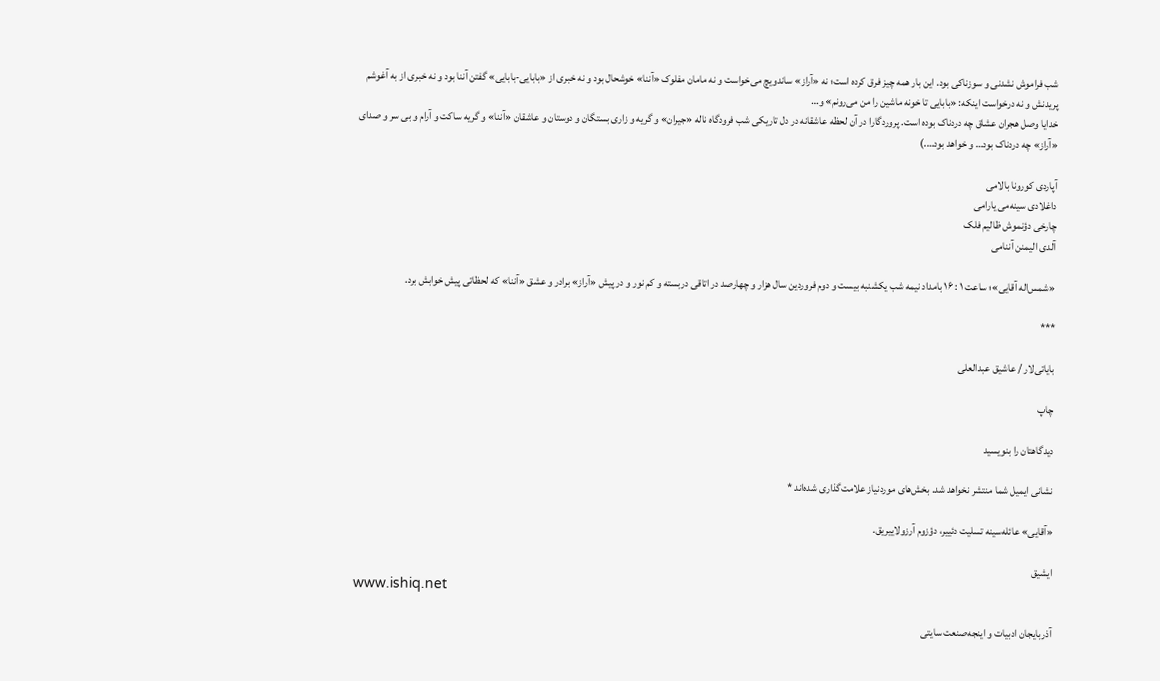شب فراموش نشدنی و سوزناکی بود. این بار همه چیز فرق کرده است؛ نه «آراز» ساندویچ می‌خواست و نه مامان مفلوک «آننا» خوشحال بود و نه خبری از «بابایی-بابایی» گفتن آننا بود و نه خبری از به آغوشم پریدنش و نه درخواست اینکه: «بابایی تا خونه ماشین را من می‌رونم» و…
خدایا وصل هجران عشاق چه دردناک بوده است. پروردگارا در آن لحظه عاشقانه در دل تاریکی شب فرودگاه ناله «جیران» و گریه و زاری بستگان و دوستان و عاشقان «آننا» و گریه ساکت و آرام و بی سر و صدای «آراز» چه دردناک بود… و خواهد بود….)

آپاردی کورونا بالامی
داغلادی سینه‌می یارامی
چارخی دؤنموش ظالیم فلک
آلدى الیمنن آننامی

«شمس‌اله آقایی»؛ ساعت ۱ : ۱۶ بامداد نیمه شب یکشنبه بیست و دوم فروردین سال هزار و چهارصد در اتاقی دربسته و کم نور و در پیش «آراز» برادر و عشق «آننا» که لحظاتی پیش خوابش برد.

***

بایاتی‌لار / عاشیق عبدالعلی

چاپ

دیدگاهتان را بنویسید

نشانی ایمیل شما منتشر نخواهد شد. بخش‌های موردنیاز علامت‌گذاری شده‌اند *

«آقایی» عائله‌سینه تسلیت دئییر، دؤزوم آرزولاییریق.

ایشیق
www.ishiq.net

آذربایجان ادبیات و اینجه‌صنعت سایتی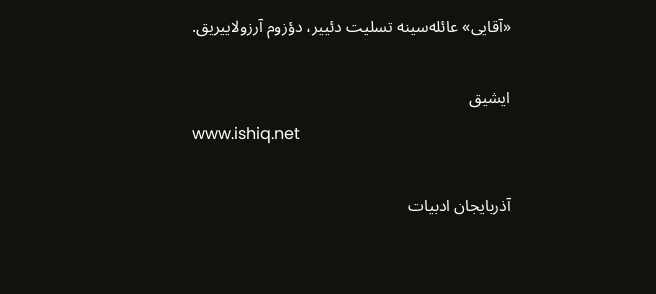«آقایی» عائله‌سینه تسلیت دئییر، دؤزوم آرزولاییریق.

ایشیق
www.ishiq.net

آذربایجان ادبیات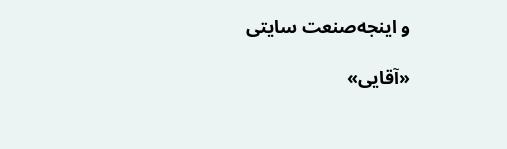و اینجه‌صنعت سایتی

«آقایی»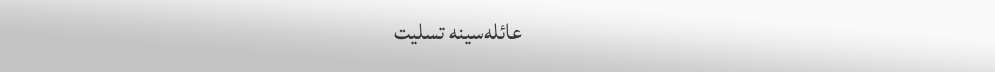عائله‌سینه تسلیت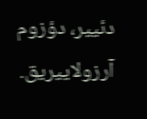دئییر، دؤزوم آرزولاییریق.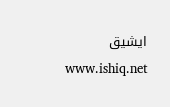ایشیق
www.ishiq.net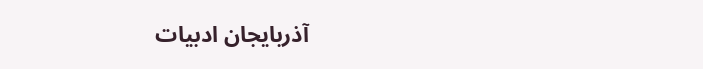آذربایجان ادبیات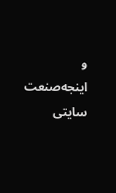و اینجه‌صنعت سایتی